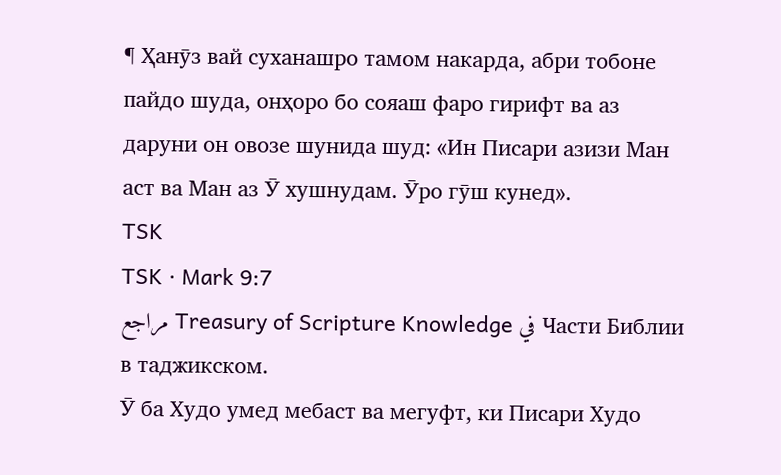¶ Ҳанӯз вай суханашро тамом накарда, абри тобоне пайдо шуда, онҳоро бо сояаш фаро гирифт ва аз даруни он овозе шунида шуд: «Ин Писари азизи Ман аст ва Ман аз Ӯ хушнудам. Ӯро гӯш кунед».
TSK
TSK · Mark 9:7
مراجع Treasury of Scripture Knowledge في Части Библии в таджикском.
Ӯ ба Худо умед мебаст ва мегуфт, ки Писари Худо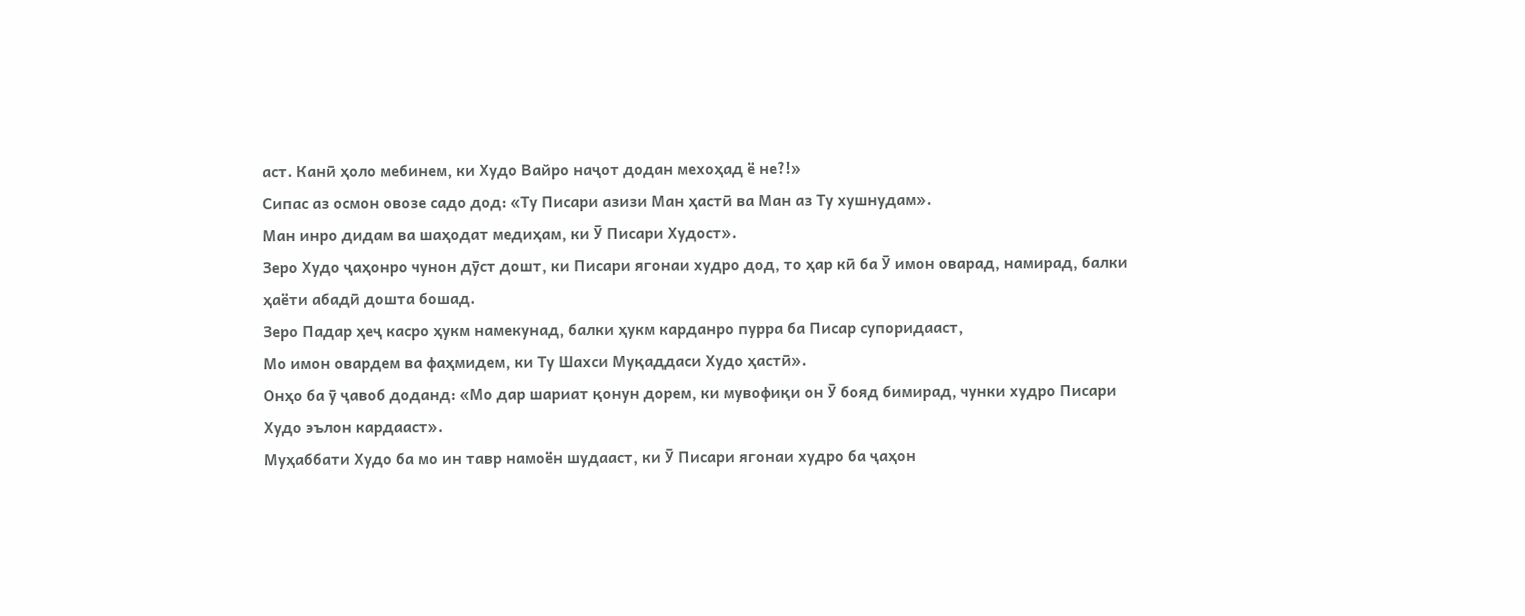аст. Канӣ ҳоло мебинем, ки Худо Вайро наҷот додан мехоҳад ё не?!»
Сипас аз осмон овозе садо дод: «Ту Писари азизи Ман ҳастӣ ва Ман аз Ту хушнудам».
Ман инро дидам ва шаҳодат медиҳам, ки Ӯ Писари Худост».
Зеро Худо ҷаҳонро чунон дӯст дошт, ки Писари ягонаи худро дод, то ҳар кӣ ба Ӯ имон оварад, намирад, балки ҳаёти абадӣ дошта бошад.
Зеро Падар ҳеҷ касро ҳукм намекунад, балки ҳукм карданро пурра ба Писар супоридааст,
Мо имон овардем ва фаҳмидем, ки Ту Шахси Муқаддаси Худо ҳастӣ».
Онҳо ба ӯ ҷавоб доданд: «Мо дар шариат қонун дорем, ки мувофиқи он Ӯ бояд бимирад, чунки худро Писари Худо эълон кардааст».
Муҳаббати Худо ба мо ин тавр намоён шудааст, ки Ӯ Писари ягонаи худро ба ҷаҳон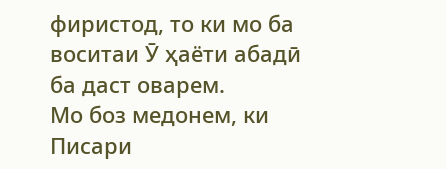фиристод, то ки мо ба воситаи Ӯ ҳаёти абадӣ ба даст оварем.
Мо боз медонем, ки Писари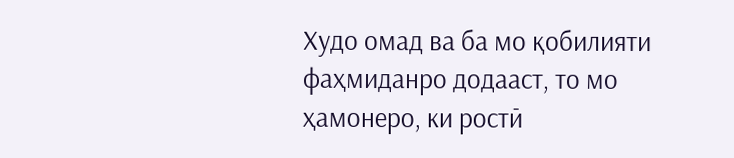Худо омад ва ба мо қобилияти фаҳмиданро додааст, то мо ҳамонеро, ки ростӣ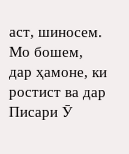аст, шиносем. Мо бошем, дар ҳамоне, ки ростист ва дар Писари Ӯ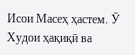Исои Масеҳ ҳастем. Ӯ Худои ҳақиқӣ ва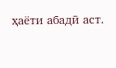ҳаёти абадӣ аст.